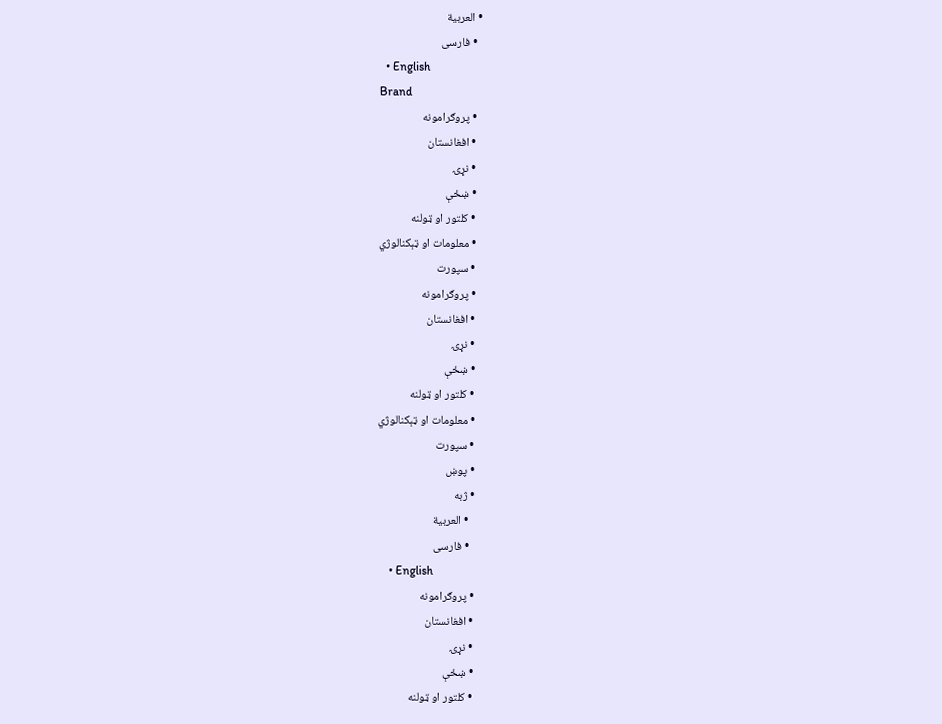• العربية
  • فارسی
  • English
Brand
  • پروګرامونه
  • افغانستان
  • نړۍ
  • ښځې
  • کلتور او ټولنه
  • معلومات او ټېکنالوژي
  • سپورت
  • پروګرامونه
  • افغانستان
  • نړۍ
  • ښځې
  • کلتور او ټولنه
  • معلومات او ټېکنالوژي
  • سپورت
  • پوښ
  • ژبه
    • العربية
    • فارسی
    • English
  • پروګرامونه
  • افغانستان
  • نړۍ
  • ښځې
  • کلتور او ټولنه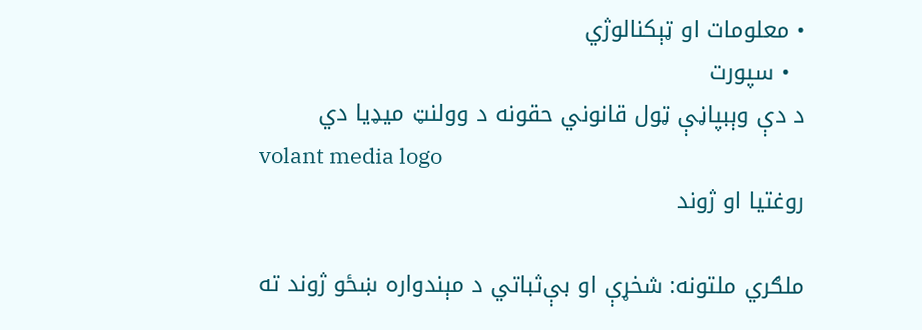• معلومات او ټېکنالوژي
  • سپورت
د دې وېبپاڼې ټول قانوني حقونه د وولنټ میډیا دي
volant media logo
روغتیا او ژوند

ملګري ملتونه: شخړې او بې‌ثباتي د مېندواره ښځو ژوند ته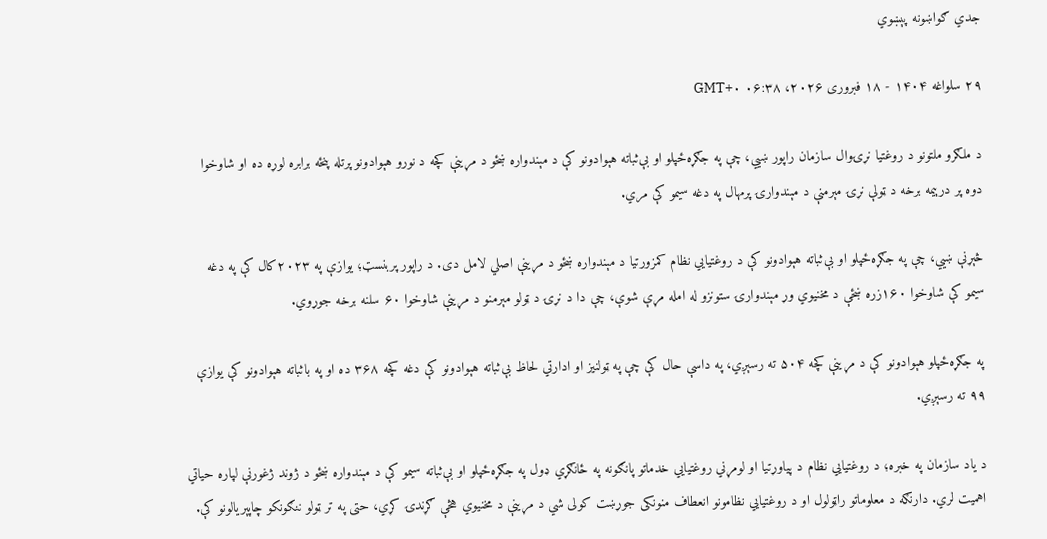جدي ګواښونه پېښوي

۲۹ سلواغه ۱۴۰۴ - ۱۸ فبروری ۲۰۲۶، ۰۶:۳۸ GMT+۰

د ملګرو ملتونو د روغتیا نړۍوال سازمان راپور ښيي، چې په جګړه‌ځپلو او بې‌ثباته هېوادونو کې د مېندواره ښځو د مړینې کچه د نورو هېوادونو پرتله پنځه برابره لوړه ده او شاوخوا دوه پر درېیمه برخه د ټولې نړۍ مېرمنې د مېندوارۍ پرمهال په دغه سیمو کې مري.

څېړنې ښيي، چې په جګړه‌ځپلو او بې‌ثباته هېوادونو کې د روغتیايي نظام کمزورتیا د مېندواره ښځو د مړینې اصلي لامل دی. د راپور پربنسټ؛ یوازې په ۲۰۲۳کال کې په دغه سیمو کې شاوخوا ۱۶۰زره ښځې د مخنیوي وړ مېندوارۍ ستونزو له امله مړې شوې، چې دا د نړۍ د ټولو مېرمنو د مړینې شاوخوا ۶۰ سلنه برخه جوړوي.

په جګړه‌ځپلو هېوادونو کې د مړینې کچه ۵۰۴ ته رسېږي، په داسې حال کې چې په ټولنیز او ادارتي لحاظ بې‌ثباته هېوادونو کې دغه کچه ۳۶۸ ده او په باثباته هېوادونو کې یوازې ۹۹ ته رسېږي.

د یاد سازمان په خبره؛ د روغتیايي نظام د پیاوړتیا او لومړني روغتیايي خدماتو پانګونه په ځانګړي ډول په جګړه‌ځپلو او بې‌ثباته سیمو کې د مېندواره ښځو د ژوند ژغورنې لپاره حیاتي اهمیت لري. دارنګه د معلوماتو راټولول او د روغتیايي نظامونو انعطاف منونکی جوړښت کولی شي د مړینې د مخنیوي هڅې ګړندۍ کړي، حتی په تر ټولو ننګونکو چاپېریالونو کې.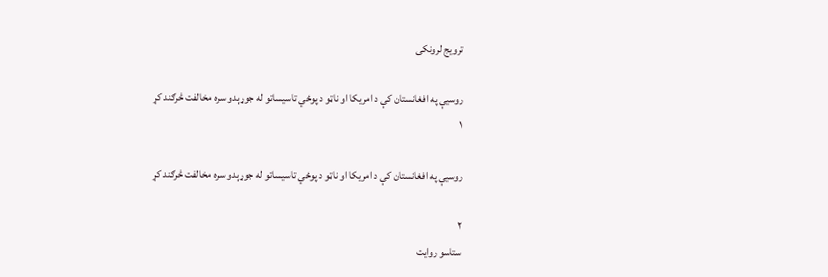ترویج لرونکی

روسیې په افغانستان کې د امریکا او ناټو د پوځي تاسیساتو له جوړېدو سره مخالفت څرګند کړ
۱

روسیې په افغانستان کې د امریکا او ناټو د پوځي تاسیساتو له جوړېدو سره مخالفت څرګند کړ

۲
ستاسو روایت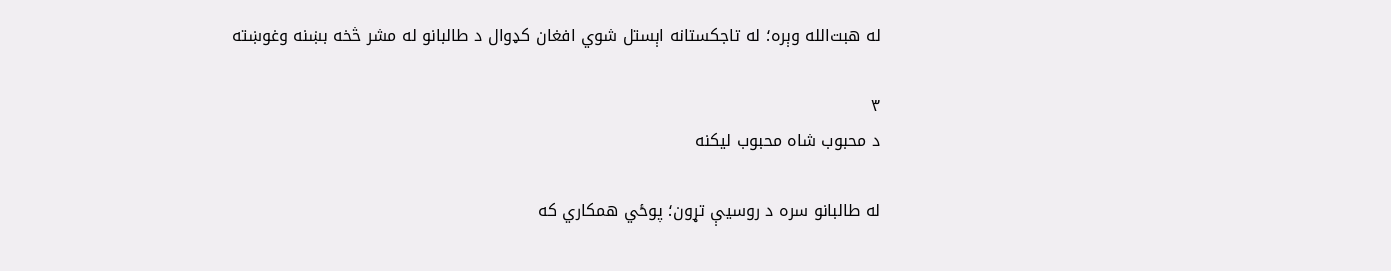له هبت‌الله وېره؛ له تاجکستانه اېستل شوي افغان کډوال د طالبانو له مشر څخه بښنه وغوښته

۳
د محبوب شاه محبوب لیکنه

له طالبانو سره د روسیې تړون؛ پوځي همکاري که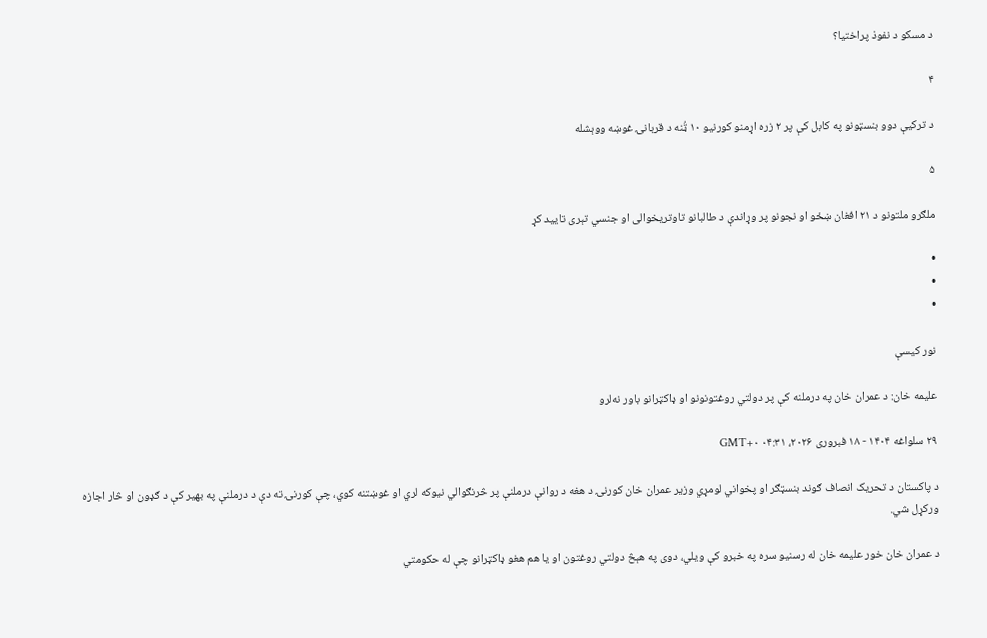د مسکو د نفوذ پراختیا؟

۴

د ترکیې دوو بنسټونو په کابل کې پر ۲ زره اړمنو کورنیو ۱۰ ټُنه د قربانۍ غوښه ووېشله

۵

ملګرو ملتونو د ۲۱ افغان ښځو او نجونو پر وړاندې د طالبانو تاوتریخوالی او جنسي تېری تایید کړ

•
•
•

نور کیسې

علیمه خان: د عمران خان په درملنه کې پر دولتي روغتونونو او ډاکټرانو باور نه‌لرو

۲۹ سلواغه ۱۴۰۴ - ۱۸ فبروری ۲۰۲۶، ۰۴:۳۱ GMT+۰

د پاکستان د تحریک انصاف ګوند بنسټګر او پخواني لومړي وزیر عمران خان کورنۍ د هغه د روانې درملنې پر څرنګوالي نیوکه لري او غوښتنه کوي، چې کورنۍ ته دې د درملنې په بهیر کې د ګډون او څار اجازه ورکړل شي.

د عمران خان خور علیمه خان له رسنیو سره په خبرو کې ویلي، دوی په هېڅ دولتي روغتون او یا هم هغو ډاکټرانو چې له حکومتي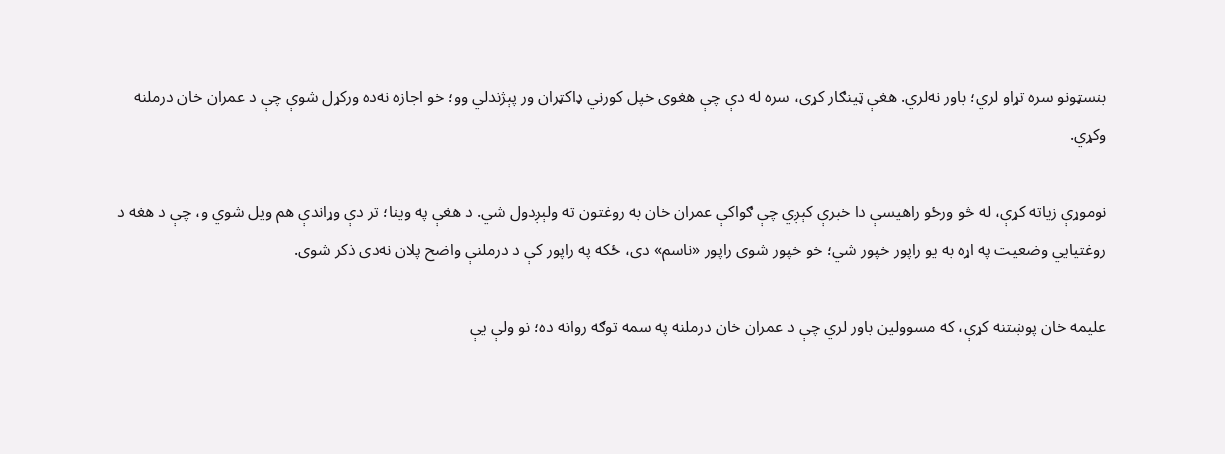بنسټونو سره تړاو لري؛ باور نه‌لري. هغې ټینګار کړی، سره له دې چې هغوی خپل کورني ډاکټران ور پېژندلي وو؛ خو اجازه نه‌ده ورکړل شوې چې د عمران خان درملنه وکړي.

نوموړې زیاته کړې، له څو ورځو راهیسې دا خبرې کېږي چې ګواکې عمران خان به روغتون ته ولېږدول شي. د هغې په وینا؛ تر دې وړاندې هم ویل شوي و، چې د هغه د روغتیايي وضعیت په اړه به یو راپور خپور شي؛ خو خپور شوی راپور «ناسم» دی، ځکه په راپور کې د درملنې واضح پلان نه‌دی ذکر شوی.

علیمه خان پوښتنه کړې، که مسوولین باور لري چې د عمران خان درملنه په سمه توګه روانه ده؛ نو ولې یې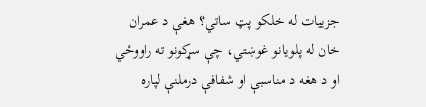جزییات له خلکو پټ ساتي؟ هغې د عمران خان له پلویانو غوښتي، چې سړکونو ته راووځي او د هغه د مناسبې او شفافې درملنې لپاره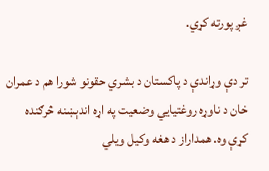غږ پورته کړي.

تر دې وړاندې د پاکستان د بشري حقونو شورا هم د عمران خان د ناوړه روغتیايي وضعیت په اړه اندېښنه څرګنده کړې وه. همداراز د هغه وکیل ویلي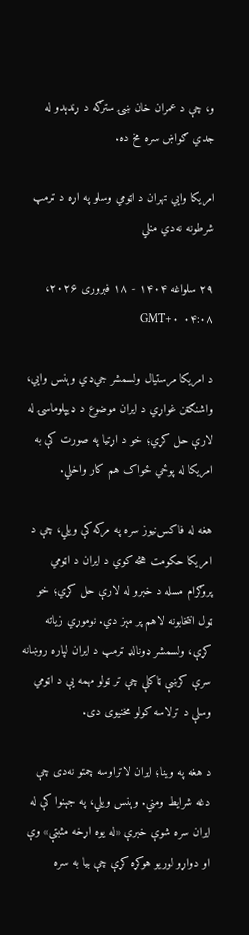و، چې د عمران خان ښۍ سترګه د ړندېدو له جدي ګواښ سره مخ ده.

امریکا وایي تهران د اټومي وسلو په اړه د ټرمپ شرطونه نه‌دي منلي

۲۹ سلواغه ۱۴۰۴ - ۱۸ فبروری ۲۰۲۶، ۰۴:۰۸ GMT+۰

د امریکا مرستیال ولسمشر جي‌ډي وېنس وایي، واشنګټن غواړي د ایران موضوع د ډیپلوماسۍ له لارې حل کړي؛ خو د اړتیا په صورت کې به امریکا له پوځي ځواک هم کار واخلي.

هغه له فاکس‌نیوز سره په مرکه کې ویلي، چې د امریکا حکومت هڅه کوي د ایران د اټومي پروګرام مسله د خبرو له لارې حل کړي؛ خو ټول انتخابونه لاهم پر مېز دي. نوموړي زیاته کړې، ولسمشر ډونالډ ټرمپ د ایران لپاره روښانه سرې کرښې ټاکلې چې تر ټولو مهمه یې د اټومي وسلې د ترلاسه کولو مخنیوی دی.

د هغه په وینا؛ ایران لاتراوسه چمتو نه‌دی چې دغه شرایط ومني. وېنس ویلي، په جېنوا کې له ایران سره شوې خبرې «له یوه اړخه مثبتې» وې او دواړو لوریو هوکړه کړې چې بیا به سره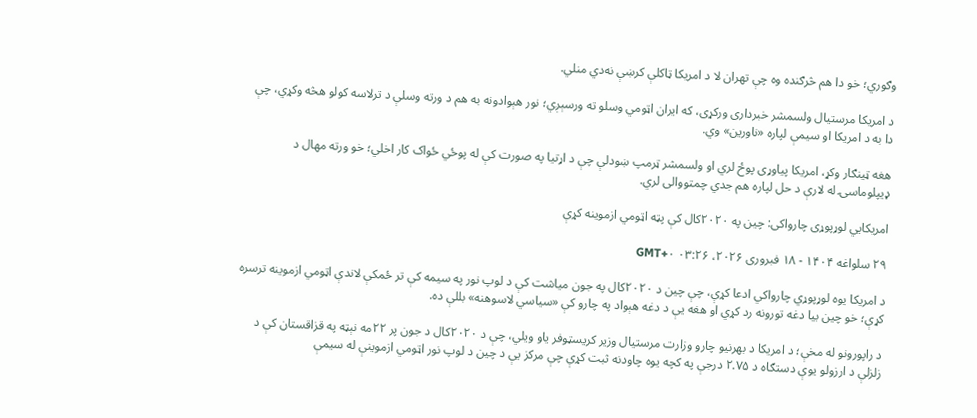وګوري؛ خو دا هم څرګنده وه چې تهران لا د امریکا ټاکلې کرښې نه‌دي منلي.

د امریکا مرستیال ولسمشر خبرداری ورکړی، که ایران اټومي وسلو ته ورسېږي؛ نور هېوادونه به هم د ورته وسلې د ترلاسه کولو هڅه وکړي، چې دا به د امریکا او سیمې لپاره «ناورین» وي.

هغه ټینګار وکړ، امریکا پیاوړی پوځ لري او ولسمشر ټرمپ ښودلې چې د اړتیا په صورت کې له پوځي ځواک کار اخلي؛ خو ورته مهال د ډیپلوماسۍ له لارې د حل لپاره هم جدي چمتووالی لري.

امریکایي لوړپوړی چارواکی: چین په ۲۰۲۰کال کې پټه اټومي ازموینه کړې

۲۹ سلواغه ۱۴۰۴ - ۱۸ فبروری ۲۰۲۶، ۰۳:۲۶ GMT+۰

د امریکا یوه لوړپوړي چارواکي ادعا کړې، چې چین د ۲۰۲۰کال په جون میاشت کې د لوپ نور په سیمه کې تر ځمکې لاندې اټومي ازموینه ترسره کړې؛ خو چین بیا دغه تورونه رد کړي او هغه یې د دغه هېواد په چارو کې «سیاسي لاسوهنه» بللې ده.

د راپورونو له مخې؛ د امریکا د بهرنیو چارو وزارت مرستیال وزیر کریسټوفر یاو ویلي، چې د ۲۰۲۰کال د جون پر ۲۲مه نېټه په قزاقستان کې د زلزلې د ارزولو یوې دستګاه د ۲.۷۵ درجې په کچه یوه چاودنه ثبت کړې چې مرکز یې د چین د لوپ نور اټومي ازموینې له سیمې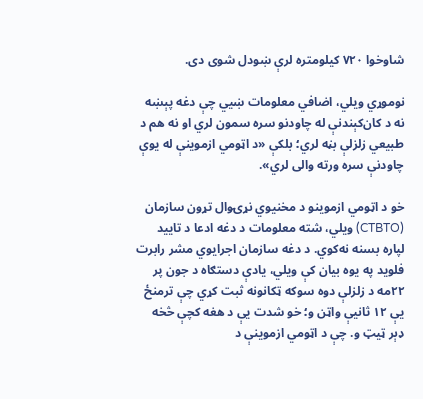شاوخوا ۷۲۰ کیلومتره لرې ښودل شوی دی.

نوموړي ویلي، اضافي معلومات ښيي چې دغه پېښه نه د کان‌کېندنې له چاودنو سره سمون لري او نه هم د طبیعي زلزلې بڼه لري؛ بلکې «د اټومي ازموینې له یوې چاودنې سره ورته والی لري».

خو د اټومي ازموینو د مخنیوي نړۍوال تړون سازمان (CTBTO) ویلي، شته معلومات د دغه ادعا د تایید لپاره بسنه نه‌کوي. د دغه سازمان اجرایوي مشر رابرت فلوید په یوه بیان کې ویلي، یادې دستګاه د جون پر ۲۲مه د زلزلې دوه سوکه ټکانونه ثبت کړي چې ترمنځ یې ۱۲ ثانیې واټن و؛ خو شدت یې د هغه کچې څخه ډېر ټیټ و. چې د اټومي ازموینې د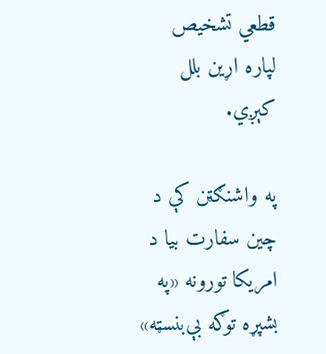قطعي تشخیص لپاره اړین بلل کېږي.

په واشنګټن کې د چین سفارت بیا د امریکا تورونه «په بشپړه توګه بې‌بنسټه»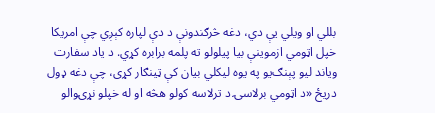بللي او ویلي یې دي، دغه څرګندونې د دې لپاره کېږي چې امریکا خپل اټومي ازموینې بیا پیلولو ته پلمه برابره کړي. د یاد سفارت ویاند لیو پېنګ‌یو په یوه لیکلي بیان کې ټینګار کړی، چې دغه ډول دریځ «د اټومي برلاسۍ د ترلاسه کولو هڅه او له خپلو نړۍوالو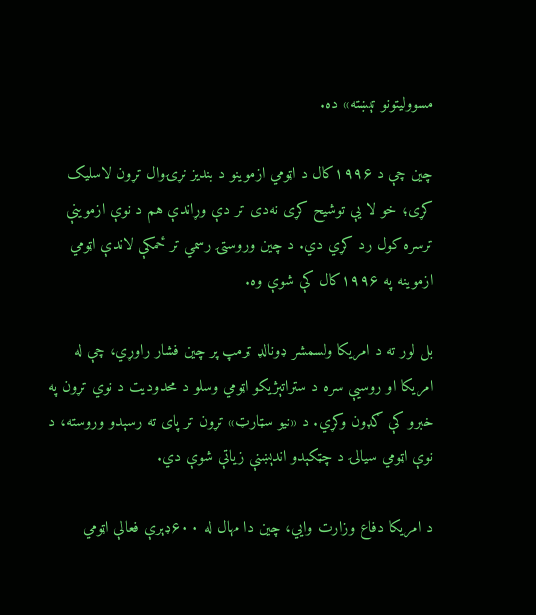مسوولیتونو تېښته» ده.

چین چې د ۱۹۹۶کال د اټومي ازموینو د بندیز نړۍوال تړون لاسلیک کړی؛ خو لا یې توشیح کړی نه‌دی تر دې وړاندې هم د نوې ازموینې ترسره کول رد کړي دي. د چین وروستۍ رسمي تر ځمکې لاندې اټومي ازموینه په ۱۹۹۶کال کې شوې وه.

بل لور ته د امریکا ولسمشر ډونالډ ټرمپ پر چین فشار راوړي، چې له امریکا او روسیې سره د ستراتېژیکو اټومي وسلو د محدودیت د نوي تړون په خبرو کې ګډون وکړي. د «نیو سټارټ» تړون تر پای ته رسېدو وروسته، د نوې اټومي سیالۍ د چټکېدو اندېښنې زیاتې شوې دي.

د امریکا دفاع وزارت وايي، چین دا مهال له ۶۰۰ډېرې فعالې اټومي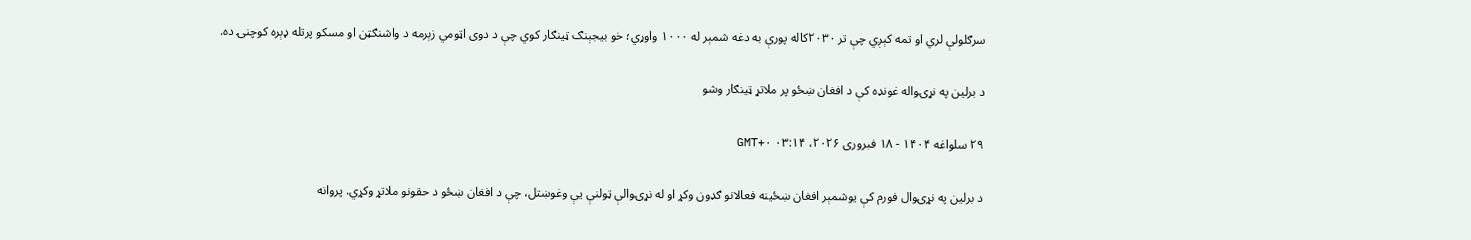سرګلولې لري او تمه کېږي چې تر ۲۰۳۰کاله پورې به دغه شمېر له ۱۰۰۰ واوړي؛ خو بیجېنګ ټینګار کوي چې د دوی اټومي زېرمه د واشنګټن او مسکو پرتله ډېره کوچنۍ ده.

د برلین په نړۍواله غونډه کې د افغان ښځو پر ملاتړ ټینګار وشو

۲۹ سلواغه ۱۴۰۴ - ۱۸ فبروری ۲۰۲۶، ۰۳:۱۴ GMT+۰

د برلین په نړۍوال فورم کې یوشمېر افغان ښځینه فعالانو ګډون وکړ او له نړۍوالې ټولنې یې وغوښتل، چې د افغان ښځو د حقونو ملاتړ وکړي. پروانه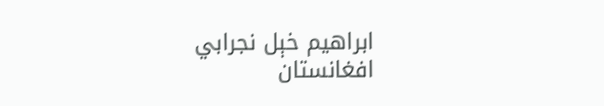ابراهیم خېل نجرابي افغانستان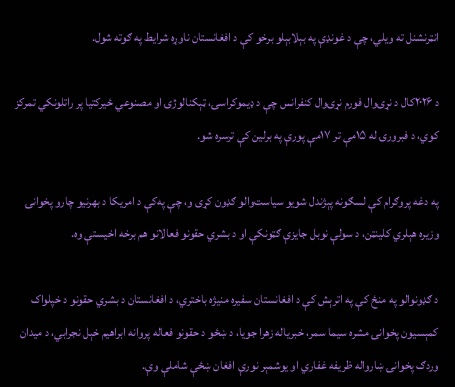انټرنشنل ته ویلي، چې د غونډې په بېلابېلو برخو کې د افغانستان ناوړه شرایط په ګوته شول.

د ۲۰۲۶کال د نړۍوال فورم نړۍوال کنفرانس چې د ډیموکراسۍ، ټېکنالوژۍ او مصنوعي ځیرکتیا پر راتلونکي تمرکز کوي، د فبرورۍ له ۱۵مې تر ۱۷مې پورې په برلین کې ترسره شو.

په دغه پروګرام کې لسګونه پېژندل شویو سیاست‌والو ګډون کړی و، چې په‌کې د امریکا د بهرنیو چارو پخوانۍ وزیره هېلري کلینټن، د سولې نوبل جایزې ګټونکې او د بشري حقونو فعالانو هم برخه اخیستې وه.

د ګډونوالو په منځ کې په اترېش کې د افغانستان سفیره منیژه باختري، د افغانستان د بشري حقونو د خپلواک کمېسیون پخوانۍ مشره سیما سمر، خبریاله زهرا جویا، د ښځو د حقونو فعاله پروانه ابراهیم خېل نجرابي، د میدان وردګ پخوانۍ ښارواله ظریفه غفاري او یوشمېر نورې افغان ښځې شاملې وې.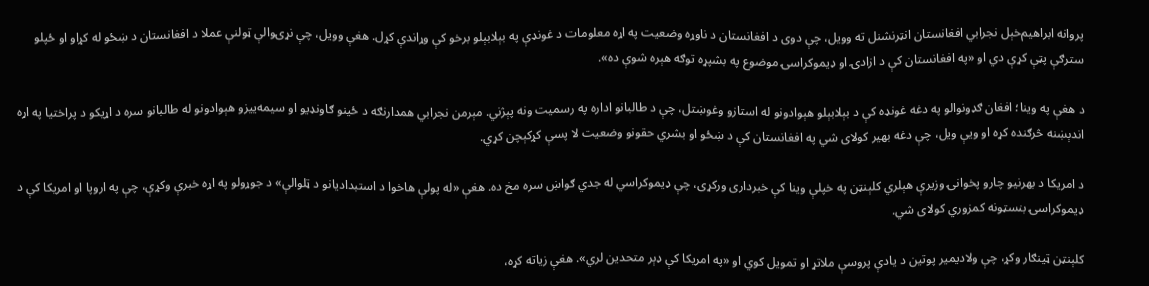پروانه ابراهیم‌خېل نجرابي افغانستان انټرنشنل ته وویل، چې دوی د افغانستان د ناوړه وضعیت په اړه معلومات د غونډې په بېلابېلو برخو کې وړاندې کړل. هغې وویل، چې نړۍوالې ټولنې عملا د افغانستان د ښځو له کړاو او ځپلو سترګې پټې کړې دي او «په افغانستان کې د ازادۍ او ډیموکراسۍ موضوع په بشپړه توګه هېره شوې ده».

د هغې په وینا؛ افغان ګډونوالو په دغه غونډه کې د بېلابېلو هېوادونو له استازو وغوښتل، چې د طالبانو اداره په رسمیت ونه پېژني. مېرمن نجرابي همدارنګه د ځینو ګاونډیو او سیمه‌ییزو هېوادونو له طالبانو سره د اړیکو د پراختیا په اړه اندېښنه څرګنده کړه او ویې ویل، چې دغه بهیر کولای شي په افغانستان کې د ښځو او بشري حقونو وضعیت لا پسې کړکېچن کړي.

د امریکا د بهرنیو چارو پخوانۍ وزیرې هېلري کلېنټن په خپلې وینا کې خبرداری ورکړی، چې ډیموکراسي له جدي ګواښ سره مخ ده. هغې «له پولې هاخوا د استبداديانو د ټلوالې» د جوړولو په اړه خبرې وکړې، چې په اروپا او امریکا کې د ډيموکراسۍ بنسټونه کمزوري کولای شي.

کلېنټن ټينګار وکړ، چې ولاديمير پوتين د یادې پروسې ملاتړ او تمويل کوي او «په امریکا کې ډېر متحدين لري». هغې زياته کړه،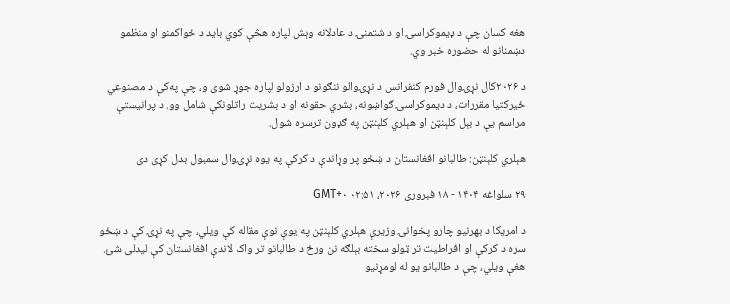هغه کسان چې د ډيموکراسۍ او د شتمنۍ د عادلانه وېش لپاره هڅې کوي بايد د ځواکمنو او منظمو دښمنانو له حضوره خبر وي.

د ۲۰۲۶کال نړۍوال فورم کنفرانس د نړۍوالو ننګونو د ارزولو لپاره جوړ شوی و، چې په‌کې د مصنوعي ځیرکتیا مقررات، د دیموکراسۍ ګواښونه، بشري حقونه او د بشریت راتلونکې شامل وو. د پرانیستې مراسم یې د بېل کلېنټن او هېلري کلېنټن په ګډون ترسره شول.

هېلري کلېنټن: طالبانو افغانستان د ښځو پر وړاندې د کرکې په یوه نړۍوال سمبول بدل کړی دی

۲۹ سلواغه ۱۴۰۴ - ۱۸ فبروری ۲۰۲۶، ۰۲:۵۱ GMT+۰

د امریکا د بهرنیو چارو پخوانۍ وزیرې هېلري کلېنټن په یوې نوې مقاله کې ویلي، چې په نړۍ کې د ښځو سره د کرکې او افراطیت تر ټولو سخته بېلګه نن ورځ د طالبانو تر واک لاندې افغانستان کې لیدلی شئ. هغې ویلي، چې د طالبانو یو له لومړنیو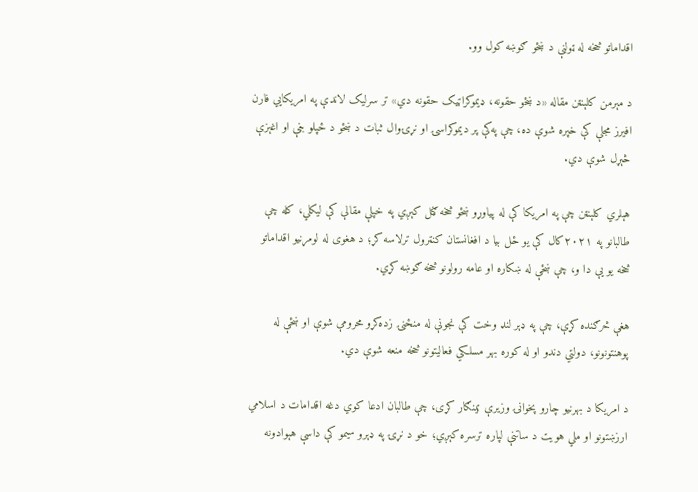اقداماتو څخه له ټولنې د ښځو ګوښه کول وو.

د مېرمن کلېنټن مقاله «د ښځو حقونه، ډیموکراټیک حقونه دي» تر سرلیک لاندې په امریکایي فارن افیرز مجلې کې خپره شوې ده، چې په‌کې پر دیموکراسۍ او نړۍوال ثبات د ښځو د ځپلو بڼې او اغېزې څېړل شوې دي.

هېلري کلېنټن چې په امریکا کې له پیاوړو ښځو څخه ګڼل کېږي په خپلې مقالې کې لیکلي، کله چې طالبانو په ۲۰۲۱کال کې یو ځل بیا د افغانستان کنټرول ترلاسه کړ؛ د هغوی له لومړنیو اقداماتو څخه یو یې دا و، چې ښځې له ښکاره او عامه رولونو څخه ګوښه کړي.

هغې څرګنده کړې، چې په ډېر لنډ وخت کې نجونې له منځنۍ زده‌کړو محرومې شوې او ښځې له پوهنتونونو، دولتي دندو او له کوره بهر مسلکي فعالیتونو څخه منعه شوې دي.

د امریکا د بهرنیو چارو پخوانۍ وزیرې ټینګار کړی، چې طالبان ادعا کوي دغه اقدامات د اسلامي ارزښتونو او ملي هویت د ساتنې لپاره ترسره کېږي؛ خو د نړۍ په ډېرو سیمو کې داسې هېوادونه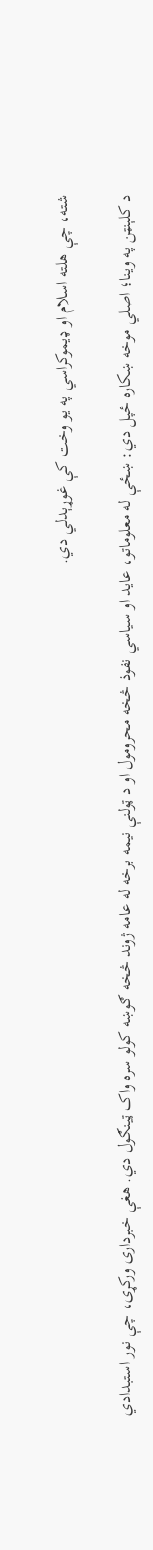شته، چې هلته اسلام او ډیموکراسي په یو وخت کې غوړېدلي دي.

د کلېنټن په وینا؛ اصلي موخه ښکاره ځپل دي: ښځې له معلوماتو، عاید او سیاسي نفوذ څخه محرومول او د ټولنې نیمه برخه له عامه ژوند څخه ګوښه کولو سره واک ټینګول دي. هغې خبرداری ورکړی، چې نور استبدادي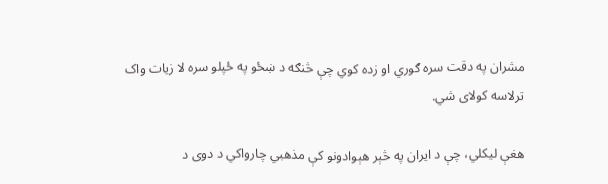مشران په دقت سره ګوري او زده کوي چې څنګه د ښځو په ځپلو سره لا زیات واک ترلاسه کولای شي.

هغې لیکلي، چې د ایران په څېر هېوادونو کې مذهبي چارواکي د دوی د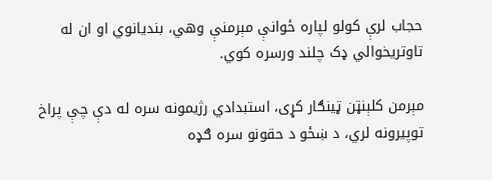حجاب لرې کولو لپاره ځوانې مېرمنې وهي، بندیانوي او ان له تاوتریخوالي ډک چلند ورسره کوي.

مېرمن کلېنټن ټینګار کړی، استبدادي رژیمونه سره له دې چې پراخ توپیرونه لري، د ښځو د حقونو سره ګډه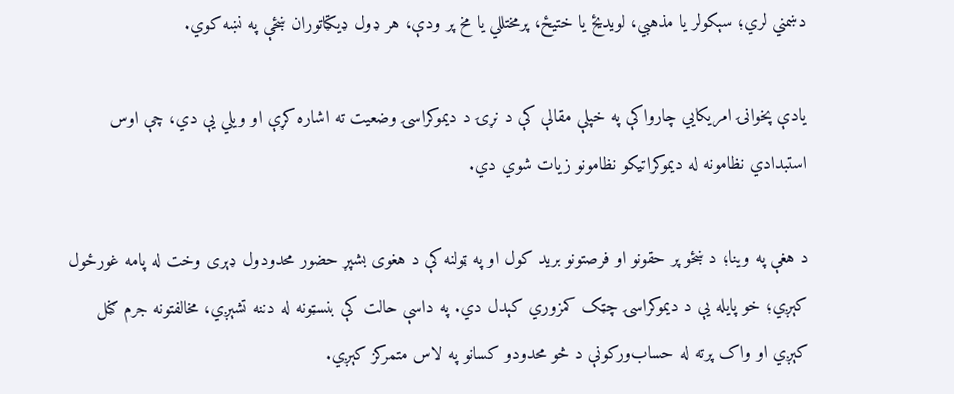دښمني لري؛ سېکولر یا مذهبي، لویدیځ یا ختیځ، پرمختللي یا مخ پر ودې، هر ډول ډیکټاتوران ښځې په نښه کوي.

یادې پخوانۍ امریکایي چارواکې په خپلې مقالې کې د نړۍ د دیموکراسۍ وضعیت ته اشاره کړې او ویلي یې دي، چې اوس استبدادي نظامونه له دیموکراتیکو نظامونو زیات شوي دي.

د هغې په وینا؛ د ښځو پر حقونو او فرصتونو برید کول او په ټولنه کې د هغوی بشپړ حضور محدودول ډېری وخت له پامه غورځول کېږي؛ خو پایله یې د دیموکراسۍ چټک کمزوري کېدل دي. په داسې حالت کې بنسټونه له دننه تشېږي، مخالفتونه جرم ګڼل کېږي او واک پرته له حساب‌ورکونې د څو محدودو کسانو په لاس متمرکز کېږي.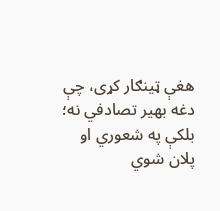هغې ټینګار کړی، چې دغه بهیر تصادفي نه؛ بلکې په شعوري او پلان شوي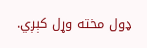ډول مخته وړل کېږي.